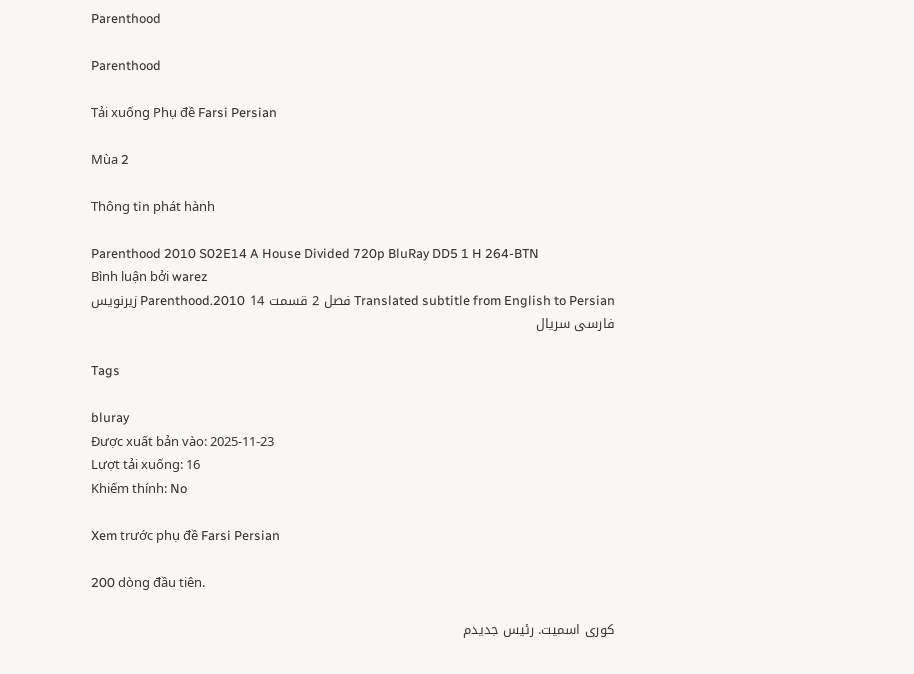Parenthood

Parenthood

Tải xuống Phụ đề Farsi Persian

Mùa 2

Thông tin phát hành

Parenthood 2010 S02E14 A House Divided 720p BluRay DD5 1 H 264-BTN
Bình luận bởi warez
Translated subtitle from English to Persian فصل 2 قسمت 14 Parenthood.2010 زیرنویس فارسی سریال

Tags

bluray
Được xuất bản vào: 2025-11-23
Lượt tải xuống: 16
Khiếm thính: No

Xem trước phụ đề Farsi Persian

200 dòng đầu tiên.

کوری اسمیت. رئیس جدیدم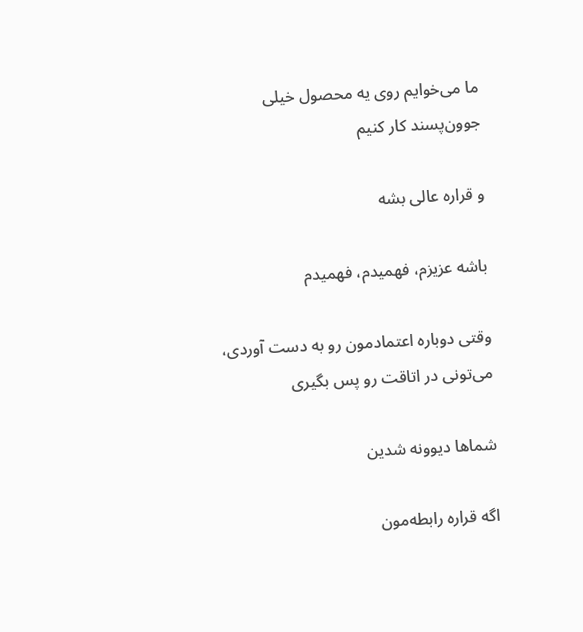ما می‌خوایم روی یه محصول خیلی جوون‌پسند کار کنیم

و قراره عالی بشه

باشه عزیزم، فهمیدم، فهمیدم

وقتی دوباره اعتمادمون رو به دست آوردی، می‌تونی در اتاقت رو پس بگیری

شماها دیوونه شدین

اگه قراره رابطه‌مون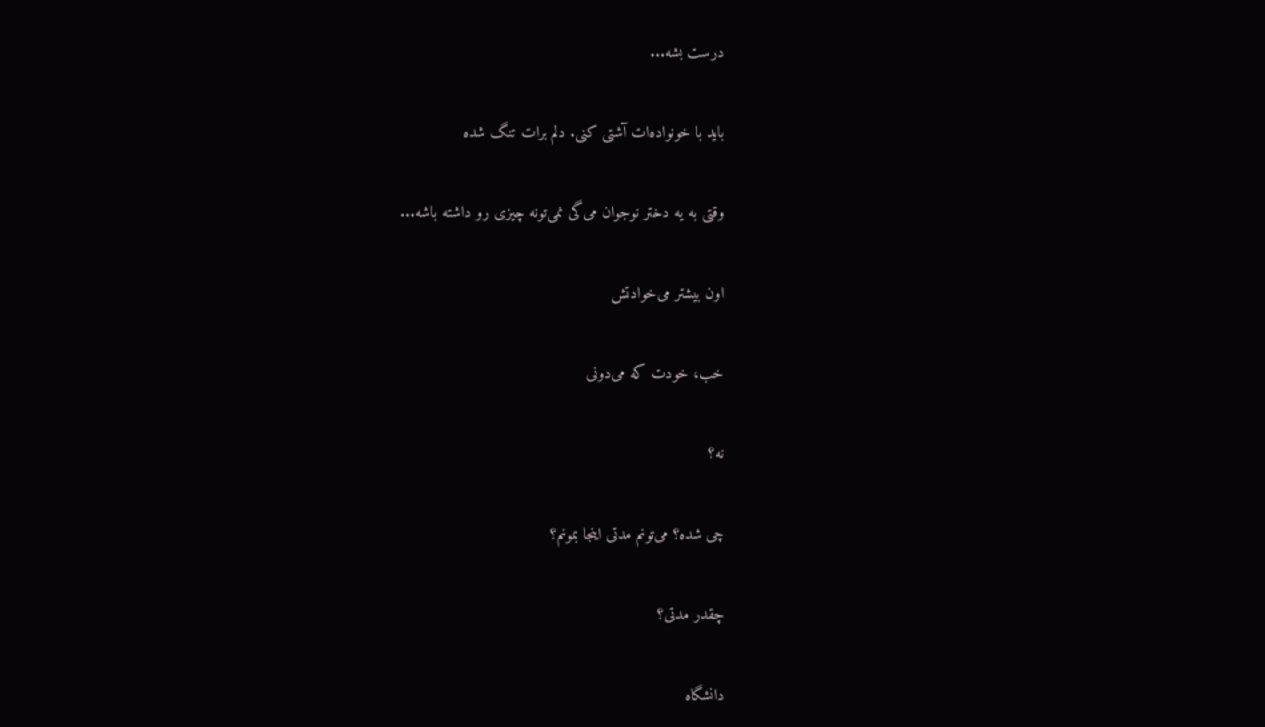درست بشه...

باید با خونواده‌ات آشتی کنی. دلم برات تنگ شده

وقتی به یه دختر نوجوان می‌گی نمی‌تونه چیزی رو داشته باشه...

اون بیشتر می‌خوادتش

خب، خودت که می‌دونی

نه؟

چی شده؟ می‌تونم مدتی اینجا بمونم؟

چقدر مدتی؟

دانشگاه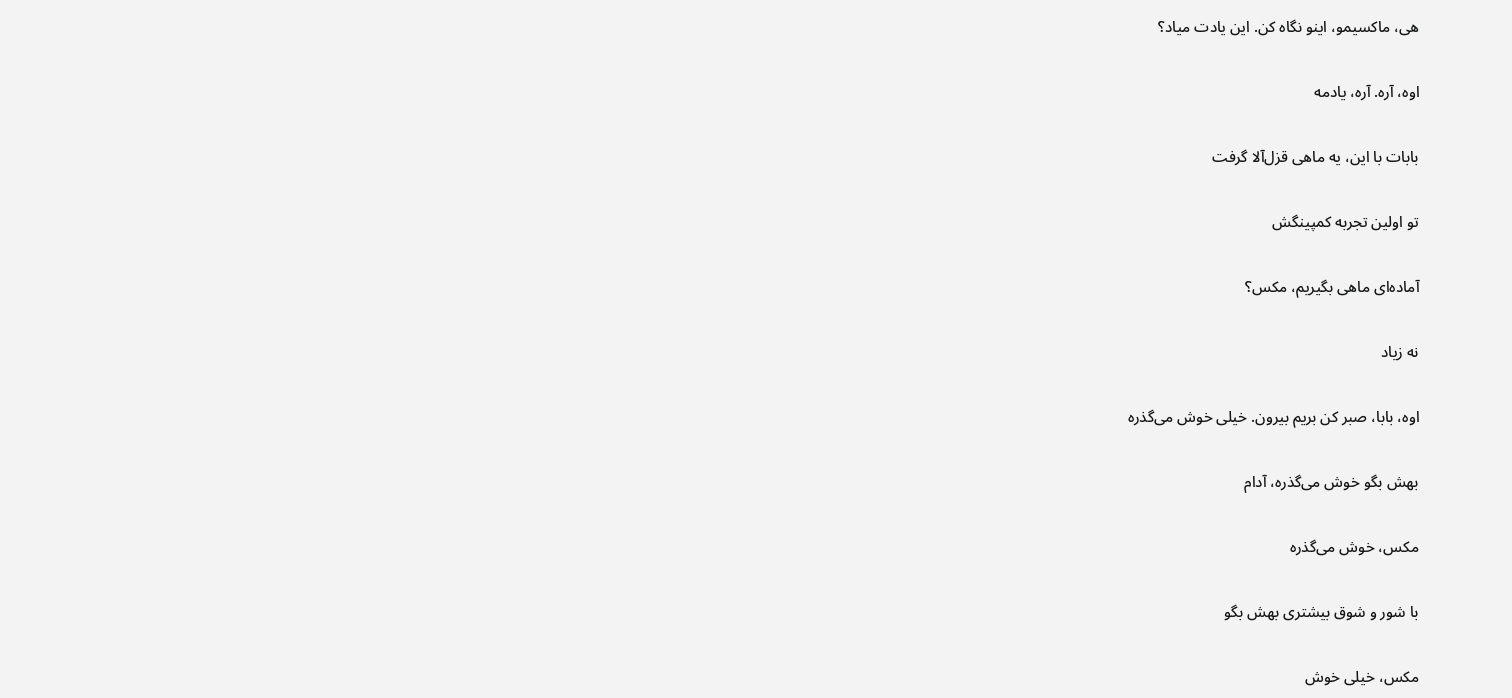هی، ماکسیمو، اینو نگاه کن. این یادت میاد؟

اوه، آره. آره، یادمه

بابات با این، یه ماهی قزل‌آلا گرفت

تو اولین تجربه کمپینگش

آماده‌ای ماهی بگیریم، مکس؟

نه زیاد

اوه، بابا، صبر کن بریم بیرون. خیلی خوش می‌گذره

بهش بگو خوش می‌گذره، آدام

مکس، خوش می‌گذره

با شور و شوق بیشتری بهش بگو

مکس، خیلی خوش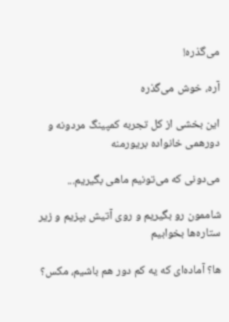می‌گذره!

آره، خوش می‌گذره

این بخشی از کل تجربه کمپینگ مردونه و دورهمی خانواده بریورمنه

می‌دونی که می‌تونیم ماهی بگیریم...

شاممون رو بگیریم و روی آتیش بپزیم و زیر ستاره‌ها بخوابیم

ها؟ آماده‌ای که یه کم دور هم باشیم، مکس؟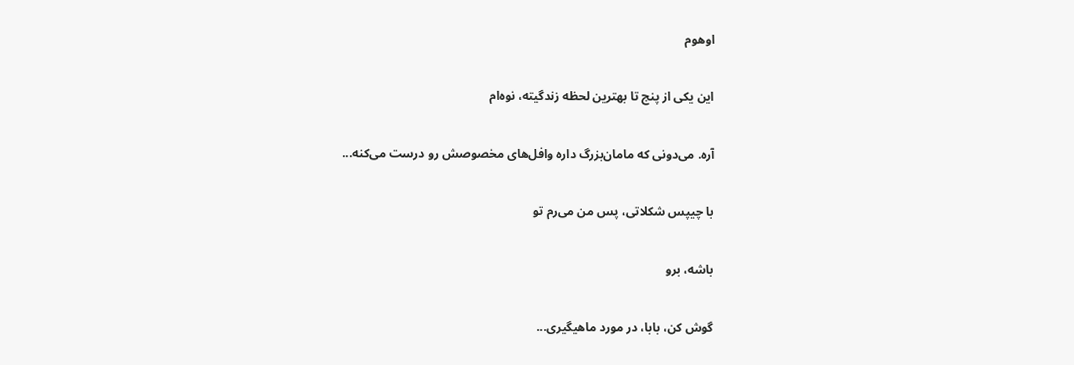اوهوم

این یکی از پنج تا بهترین لحظه زندگیته، نوه‌ام

آره. می‌دونی که مامان‌بزرگ داره وافل‌های مخصوصش رو درست می‌کنه...

با چیپس شکلاتی، پس من می‌رم تو

باشه، برو

گوش کن، بابا، در مورد ماهیگیری...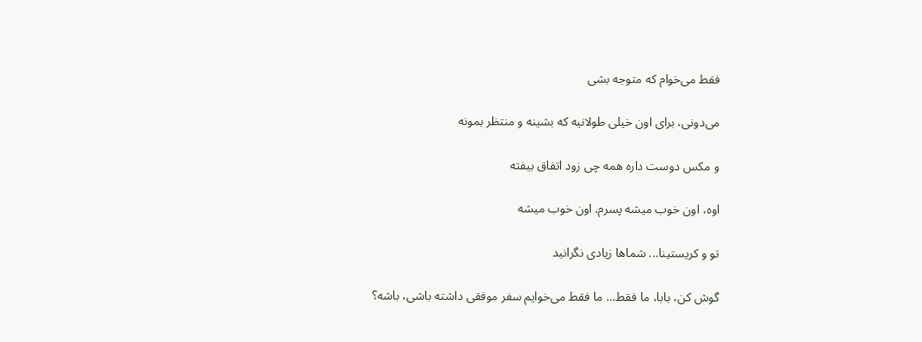فقط می‌خوام که متوجه بشی

می‌دونی، برای اون خیلی طولانیه که بشینه و منتظر بمونه

و مکس دوست داره همه چی زود اتفاق بیفته

اوه، اون خوب میشه پسرم. اون خوب میشه

تو و کریستینا... شماها زیادی نگرانید

گوش کن، بابا، ما فقط... ما فقط می‌خوایم سفر موفقی داشته باشی، باشه؟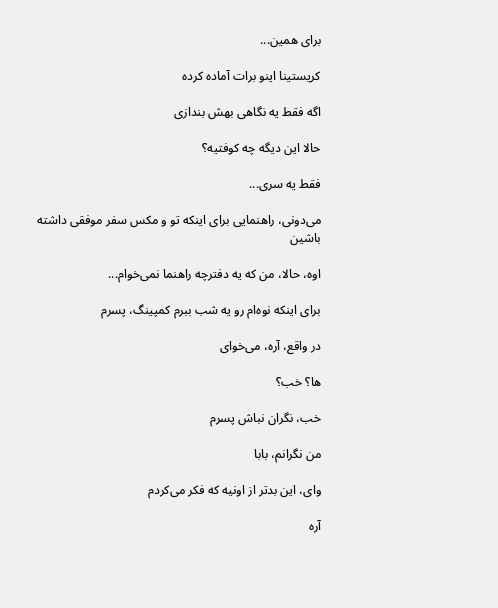برای همین...

کریستینا اینو برات آماده کرده

اگه فقط یه نگاهی بهش بندازی

حالا این دیگه چه کوفتیه؟

فقط یه سری...

می‌دونی، راهنمایی برای اینکه تو و مکس سفر موفقی داشته باشین

اوه، حالا، من که یه دفترچه راهنما نمی‌خوام...

برای اینکه نوه‌ام رو یه شب ببرم کمپینگ، پسرم

در واقع، آره، می‌خوای

ها؟ خب؟

خب، نگران نباش پسرم

من نگرانم، بابا

وای، این بدتر از اونیه که فکر می‌کردم

آره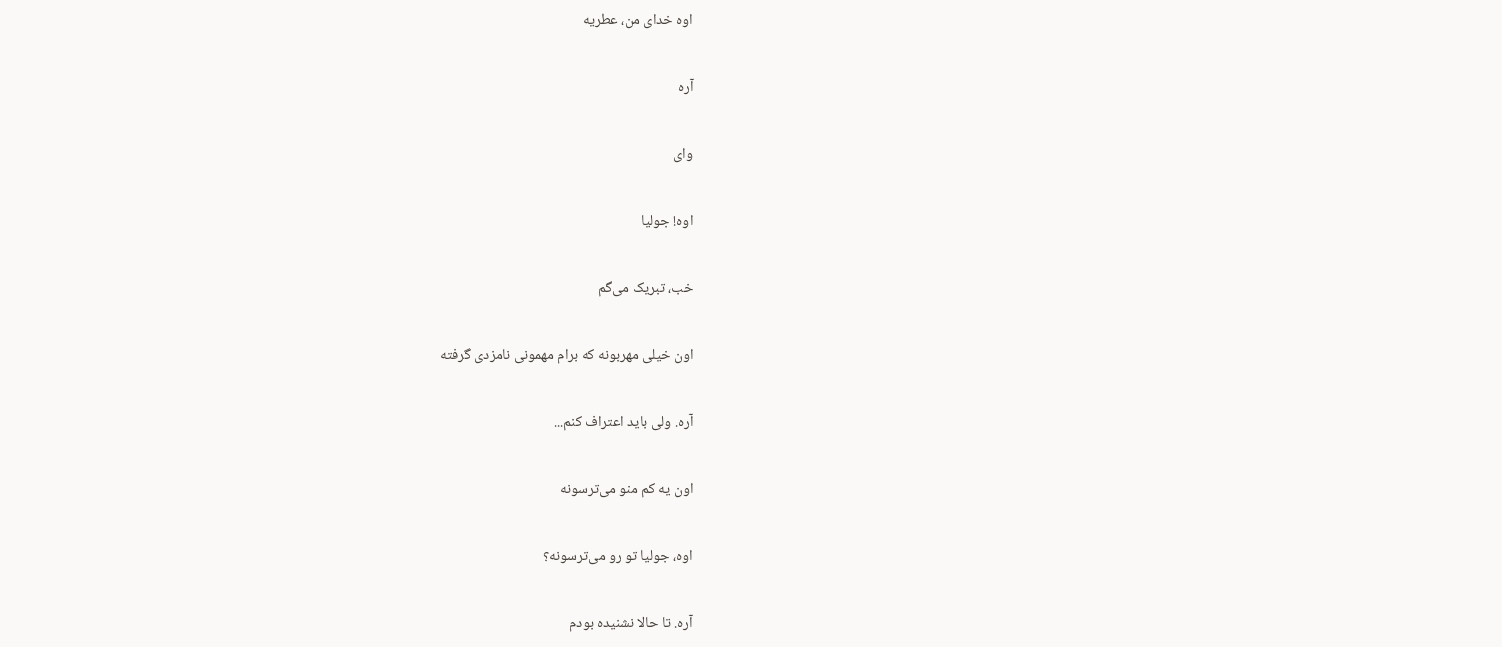اوه خدای من، عطریه

آره

وای

اوه! جولیا

خب، تبریک می‌گم

اون خیلی مهربونه که برام مهمونی نامزدی گرفته

آره. ولی باید اعتراف کنم...

اون یه کم منو می‌ترسونه

اوه، جولیا تو رو می‌ترسونه؟

آره. تا حالا نشنیده بودم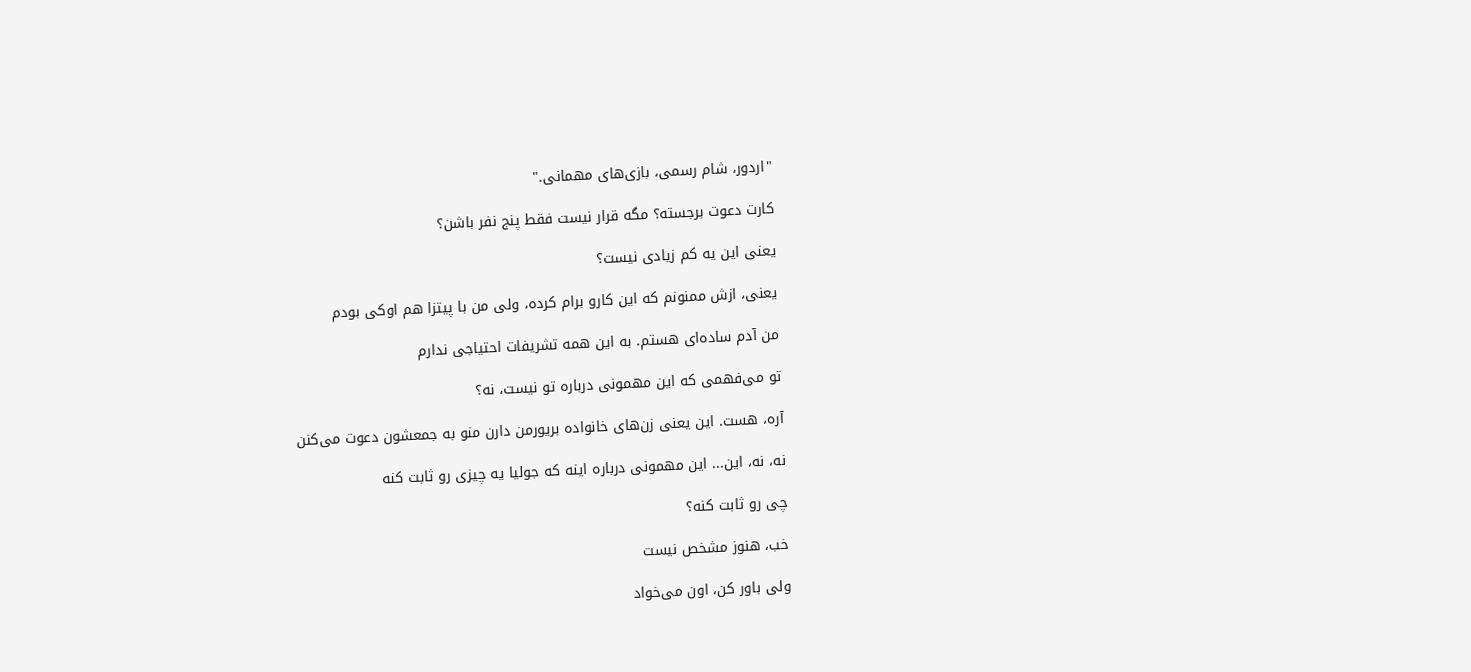"اردور، شام رسمی، بازی‌های مهمانی."

کارت دعوت برجسته؟ مگه قرار نیست فقط پنج نفر باشن؟

یعنی این یه کم زیادی نیست؟

یعنی، ازش ممنونم که این کارو برام کرده، ولی من با پیتزا هم اوکی بودم

من آدم ساده‌ای هستم. به این همه تشریفات احتیاجی ندارم

تو می‌فهمی که این مهمونی درباره تو نیست، نه؟

آره، هست. این یعنی زن‌های خانواده بریورمن دارن منو به جمعشون دعوت می‌کنن

نه، نه، این... این مهمونی درباره اینه که جولیا یه چیزی رو ثابت کنه

چی رو ثابت کنه؟

خب، هنوز مشخص نیست

ولی باور کن، اون می‌خواد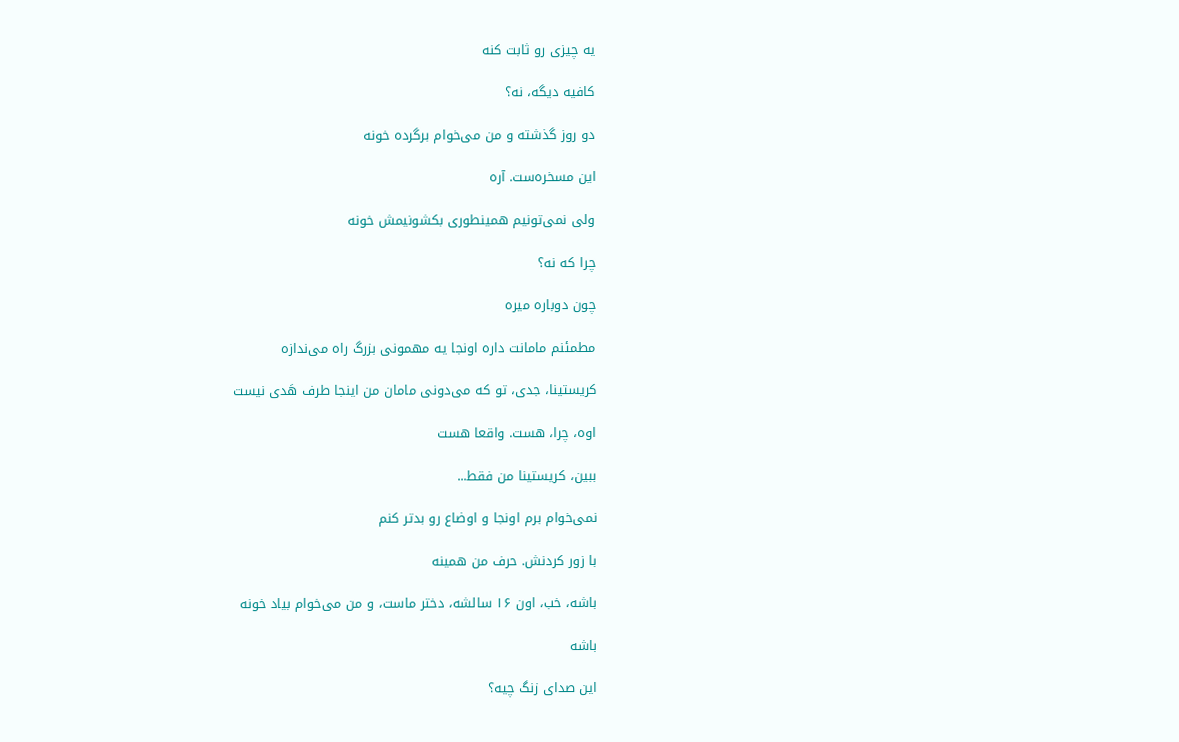یه چیزی رو ثابت کنه

کافیه دیگه، نه؟

دو روز گذشته و من می‌خوام برگرده خونه

این مسخره‌ست. آره

ولی نمی‌تونیم همینطوری بکشونیمش خونه

چرا که نه؟

چون دوباره میره

مطمئنم مامانت داره اونجا یه مهمونی بزرگ راه می‌ندازه

کریستینا، جدی، تو که می‌دونی مامان من اینجا طرف هَدی نیست

اوه، چرا، هست. واقعا هست

ببین، کریستینا من فقط...

نمی‌خوام برم اونجا و اوضاع رو بدتر کنم

با زور کردنش. حرف من همینه

باشه، خب، اون ۱۶ سالشه، دختر ماست، و من می‌خوام بیاد خونه

باشه

این صدای زنگ چیه؟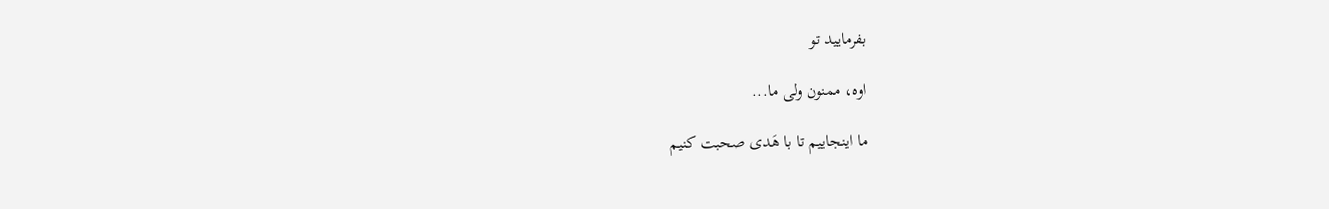بفرمایید تو

اوه، ممنون ولی ما...

ما اینجاییم تا با هَدی صحبت کنیم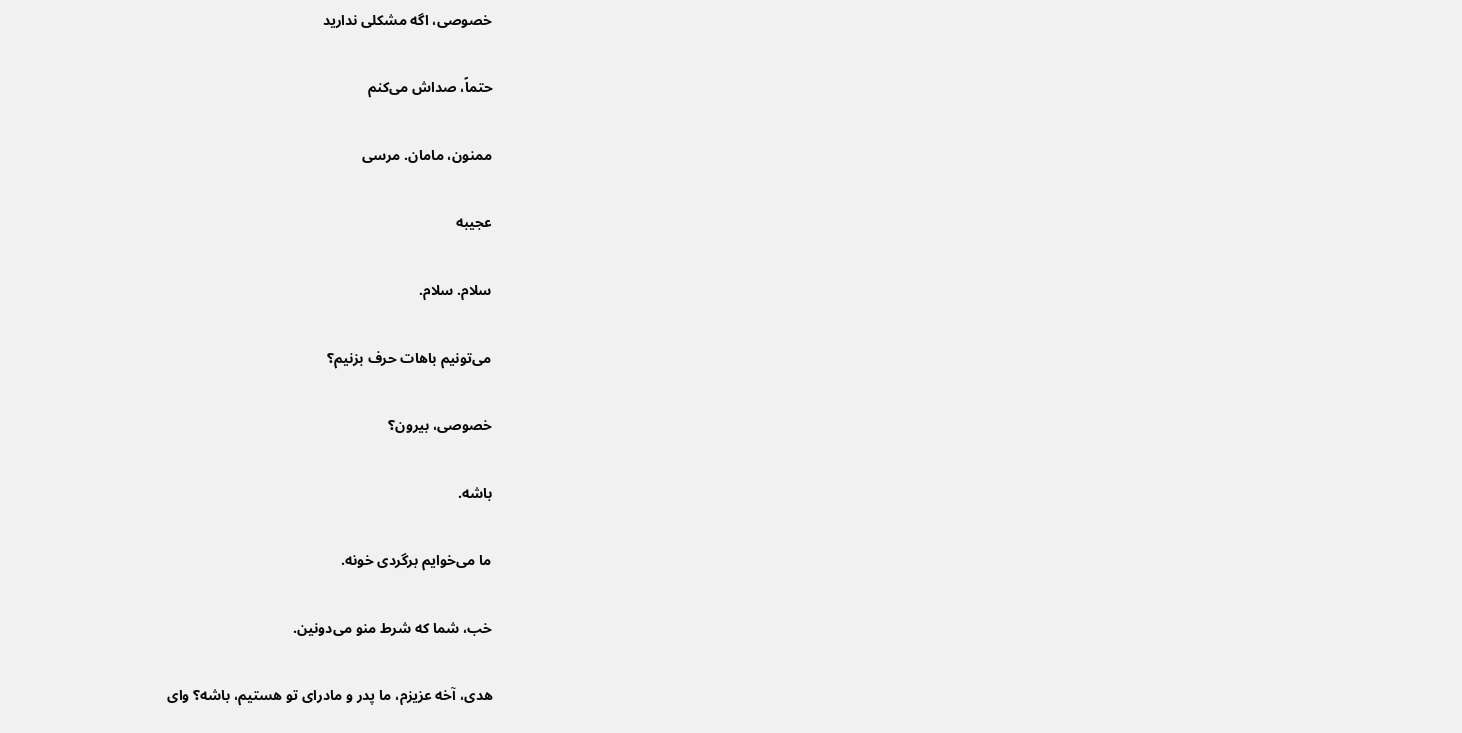خصوصی، اگه مشکلی ندارید

حتماً، صداش می‌کنم

ممنون، مامان. مرسی

عجیبه

سلام. سلام.

می‌تونیم باهات حرف بزنیم؟

خصوصی، بیرون؟

باشه.

ما می‌خوایم برگردی خونه.

خب، شما که شرط منو می‌دونین.

هدی، آخه عزیزم، ما پدر و مادرای تو هستیم، باشه؟ وای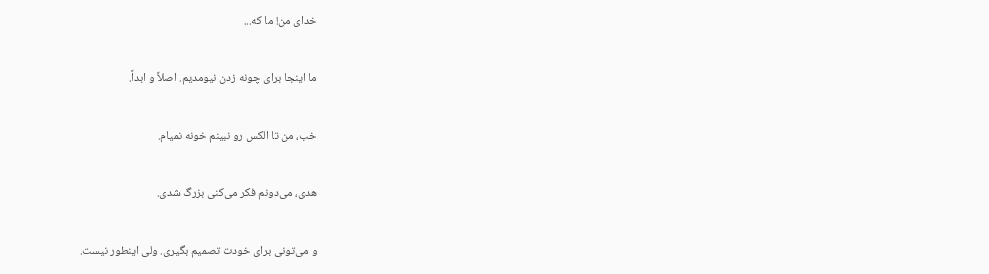خدای من! ما که...

ما اینجا برای چونه زدن نیومدیم. اصلاً و ابداً.

خب، من تا الکس رو نبینم خونه نمیام.

هدی، می‌دونم فکر می‌کنی بزرگ شدی.

و می‌تونی برای خودت تصمیم بگیری. ولی اینطور نیست.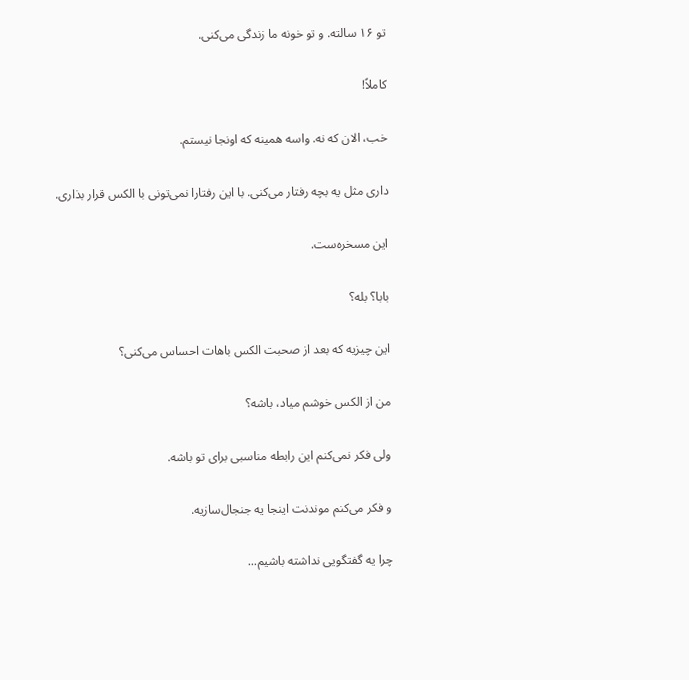تو ۱۶ سالته. و تو خونه ما زندگی می‌کنی.

کاملاً!

خب، الان که نه. واسه همینه که اونجا نیستم.

داری مثل یه بچه رفتار می‌کنی. با این رفتارا نمی‌تونی با الکس قرار بذاری.

این مسخره‌ست.

بابا؟ بله؟

این چیزیه که بعد از صحبت الکس باهات احساس می‌کنی؟

من از الکس خوشم میاد، باشه؟

ولی فکر نمی‌کنم این رابطه مناسبی برای تو باشه.

و فکر می‌کنم موندنت اینجا یه جنجال‌سازیه.

چرا یه گفتگویی نداشته باشیم...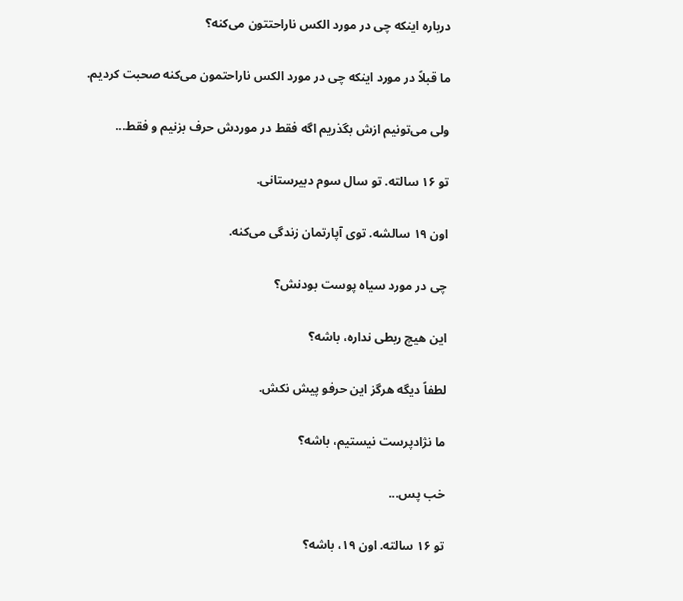درباره اینکه چی در مورد الکس ناراحتتون می‌کنه؟

ما قبلاً در مورد اینکه چی در مورد الکس ناراحتمون می‌کنه صحبت کردیم.

ولی می‌تونیم ازش بگذریم اگه فقط در موردش حرف بزنیم و فقط...

تو ۱۶ سالته. تو سال سوم دبیرستانی.

اون ۱۹ سالشه. توی آپارتمان زندگی می‌کنه.

چی در مورد سیاه پوست بودنش؟

این هیچ ربطی نداره، باشه؟

لطفاً دیگه هرگز این حرفو پیش نکش.

ما نژادپرست نیستیم، باشه؟

خب پس...

تو ۱۶ سالته. اون ۱۹، باشه؟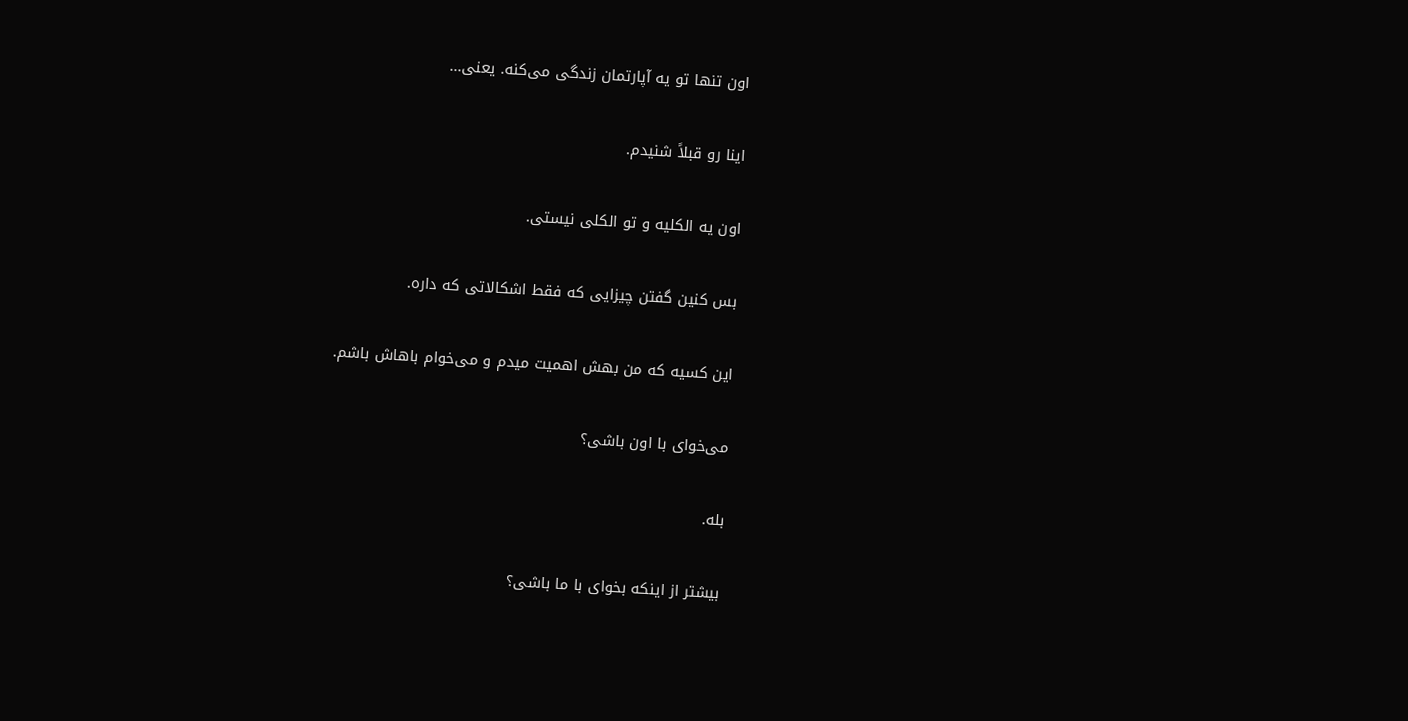اون تنها تو یه آپارتمان زندگی می‌کنه. یعنی...

اینا رو قبلاً شنیدم.

اون یه الکلیه و تو الکلی نیستی.

بس کنین گفتن چیزایی که فقط اشکالاتی که داره.

این کسیه که من بهش اهمیت میدم و می‌خوام باهاش باشم.

می‌خوای با اون باشی؟

بله.

بیشتر از اینکه بخوای با ما باشی؟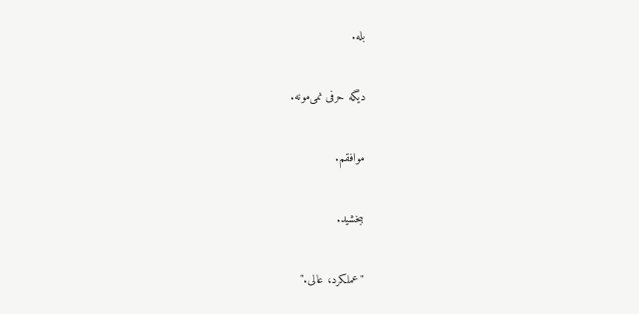بله.

دیگه حرفی نمی‌مونه.

موافقم.

ببخشید.

"عملکرد، عالی."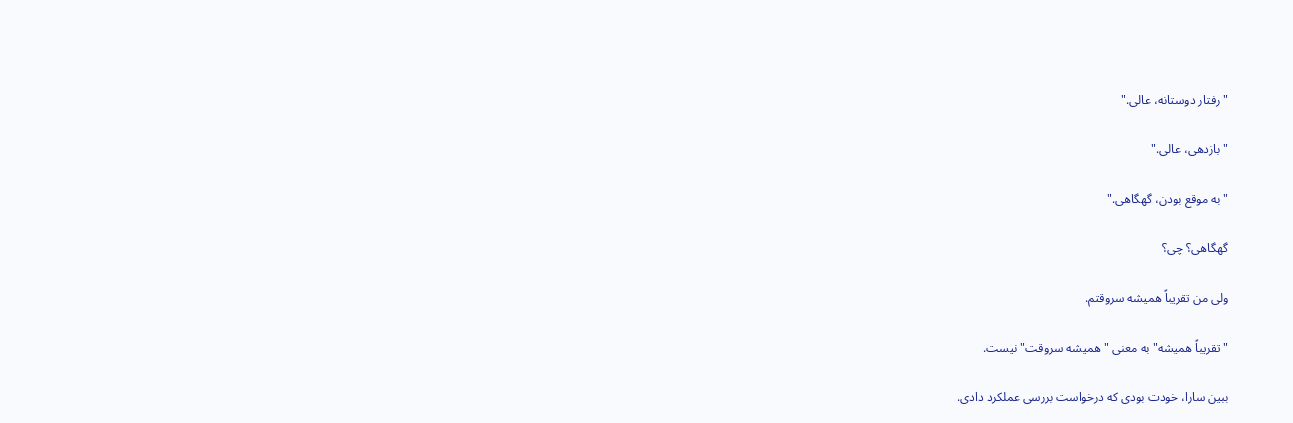"رفتار دوستانه، عالی."

"بازدهی، عالی."

"به موقع بودن، گهگاهی."

گهگاهی؟ چی؟

ولی من تقریباً همیشه سروقتم.

"تقریباً همیشه" به معنی "همیشه سروقت" نیست.

ببین سارا، خودت بودی که درخواست بررسی عملکرد دادی.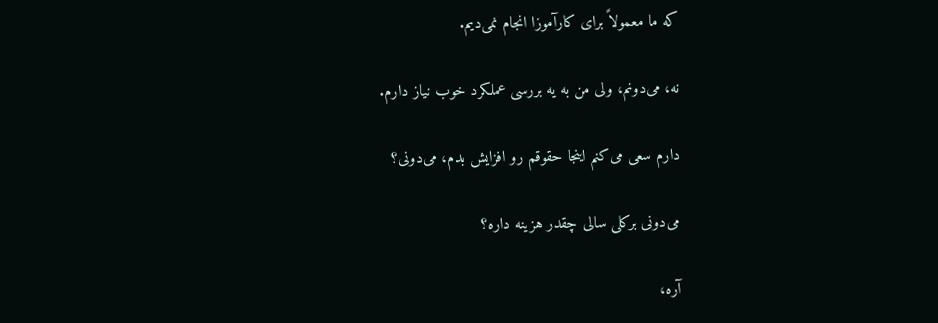که ما معمولاً برای کارآموزا انجام نمی‌دیم.

نه، می‌دونم، ولی من به یه بررسی عملکرد خوب نیاز دارم.

دارم سعی می‌کنم اینجا حقوقم رو افزایش بدم، می‌دونی؟

می‌دونی برکلی سالی چقدر هزینه داره؟

آره،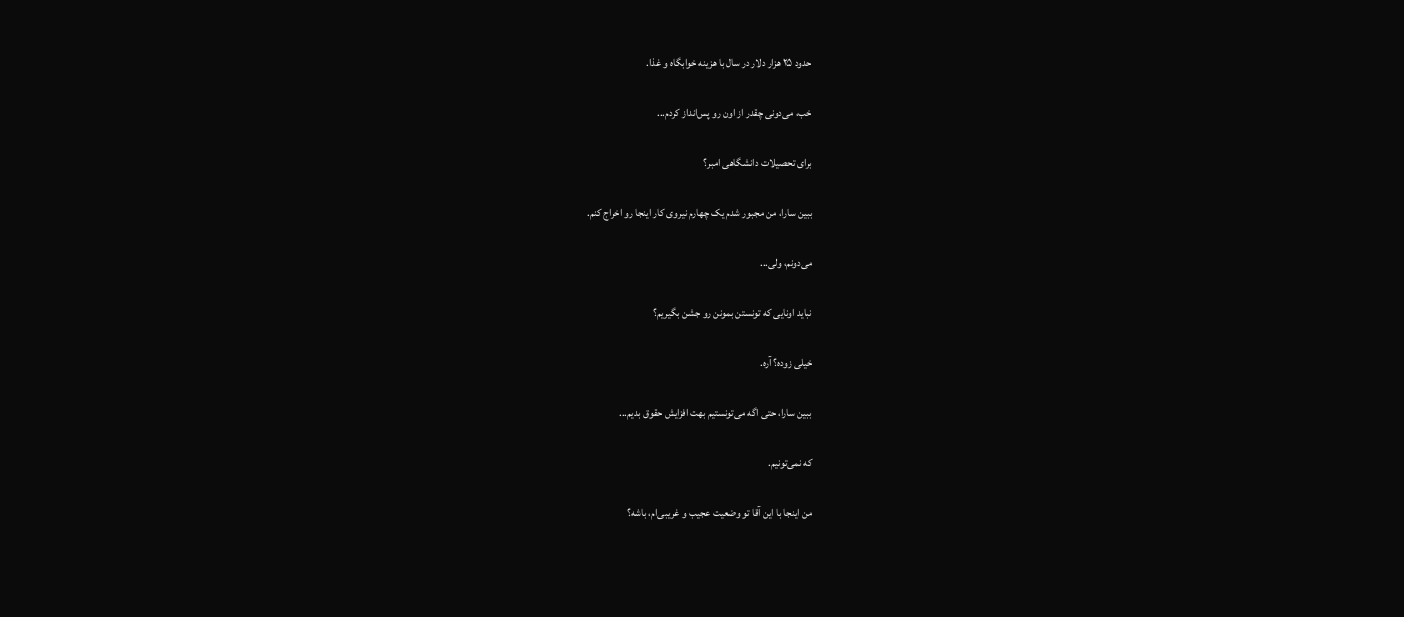حدود ۲۵ هزار دلار در سال با هزینه خوابگاه و غذا.

خب، می‌دونی چقدر از اون رو پس‌انداز کردم...

برای تحصیلات دانشگاهی امبر؟

ببین سارا، من مجبور شدم یک چهارم نیروی کار اینجا رو اخراج کنم.

می‌دونم، ولی...

نباید اونایی که تونستن بمونن رو جشن بگیریم؟

خیلی زوده؟ آره.

ببین سارا، حتی اگه می‌تونستیم بهت افزایش حقوق بدیم...

که نمی‌تونیم.

من اینجا با این آقا تو وضعیت عجیب و غریبی‌ام، باشه؟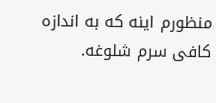منظورم اینه که به اندازه کافی سرم شلوغه.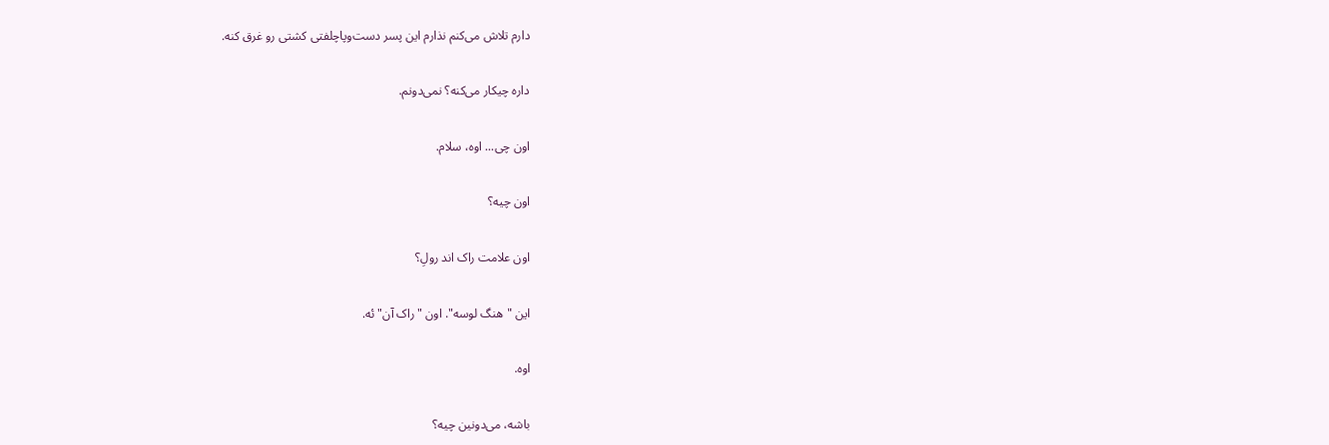دارم تلاش می‌کنم نذارم این پسر دست‌و‌پاچلفتی کشتی رو غرق کنه.

داره چیکار می‌کنه؟ نمی‌دونم.

اون چی... اوه، سلام.

اون چیه؟

اون علامت راک اند رولِ؟

این "هنگ لوسه". اون "راک آ‌ن"ئه.

اوه.

باشه، می‌دونین چیه؟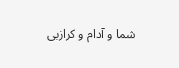شما و آدام و کرازبی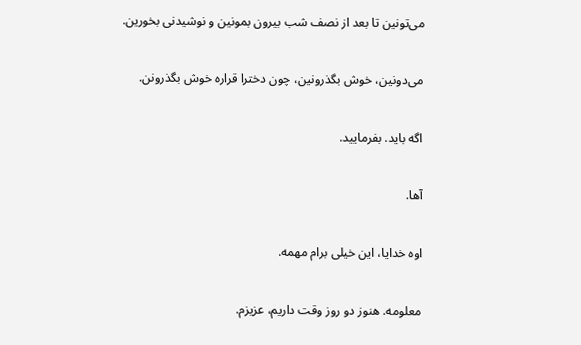می‌تونین تا بعد از نصف شب بیرون بمونین و نوشیدنی بخورین.

می‌دونین، خوش بگذرونین، چون دخترا قراره خوش بگذرونن.

اگه باید. بفرمایید.

آها.

اوه خدایا، این خیلی برام مهمه.

معلومه. هنوز دو روز وقت داریم، عزیزم.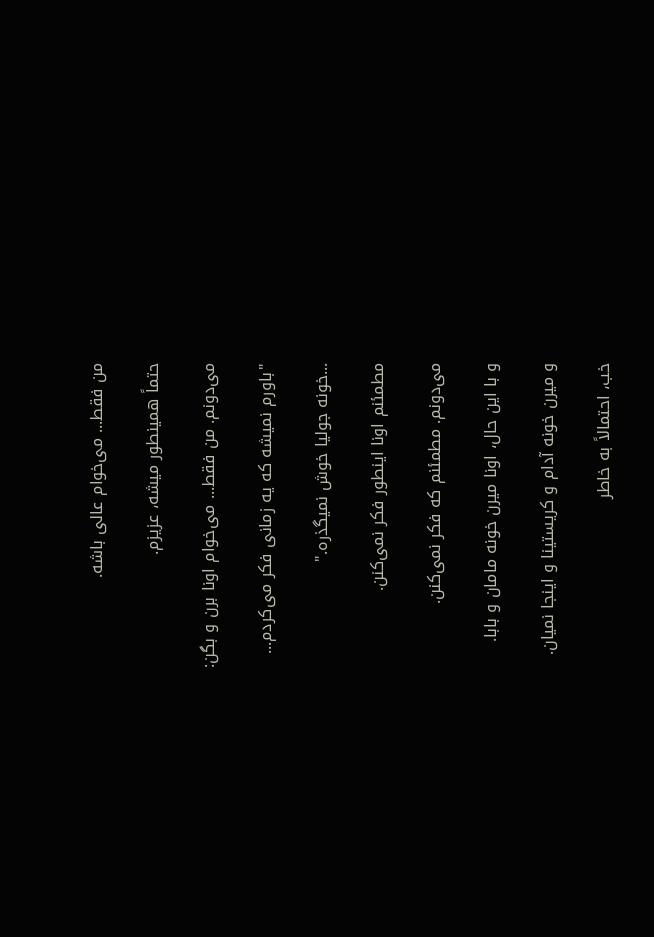من فقط... می‌خوام عالی باشه.

حتماً همینطور میشه، عزیزم.

می‌دونم. من فقط... می‌خوام اونا برن و بگن:

"باورم نمیشه که یه زمانی فکر می‌کردم...

...خونه جولیا خوش نمیگذره."

مطمئنم اونا اینطور فکر نمی‌کنن.

می‌دونم. مطمئنم که فکر نمی‌کنن.

و با این حال، اونا میرن خونه مامان و بابا.

و میرن خونه آدام و کریستینا و اینجا نمیان.

خب، احتمالاً به خاطر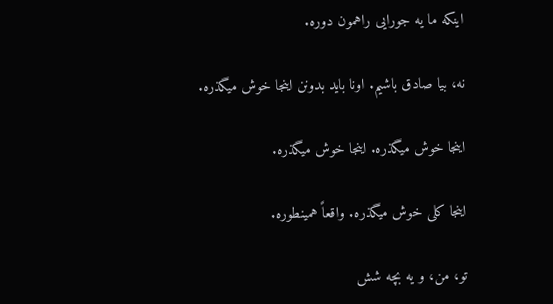اینکه ما یه جورایی راهمون دوره.

نه، بیا صادق باشیم. اونا باید بدونن اینجا خوش میگذره.

اینجا خوش میگذره. اینجا خوش میگذره.

اینجا کلی خوش میگذره. واقعاً همینطوره.

تو، من، و یه بچه شش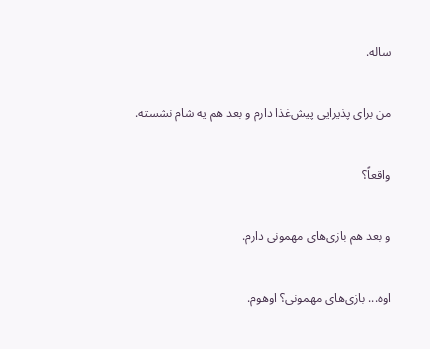ساله.

من برای پذیرایی پیش‌غذا دارم و بعد هم یه شام نشسته.

واقعاً؟

و بعد هم بازی‌های مهمونی دارم.

اوه... بازی‌های مهمونی؟ اوهوم.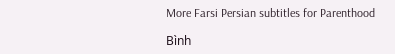More Farsi Persian subtitles for Parenthood

Bình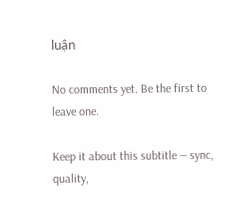luận

No comments yet. Be the first to leave one.

Keep it about this subtitle — sync, quality,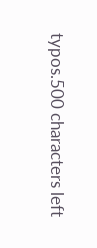typos.500 characters left